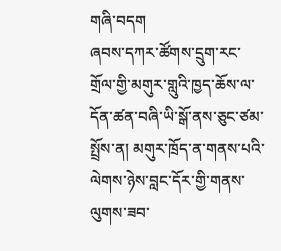གཞི་བདག
ཞབས་དཀར་ཚོགས་དྲུག་རང་གྲོལ་གྱི་མགུར་གླུའི་ཁྱད་ཆོས་ལ་དོན་ཚན་བཞི་ཡི་སྒོ་ནས་ཅུང་ཙམ་སྤྲོས་ན། མགུར་ཁྲོད་ན་གནས་པའི་ལེགས་ཉེས་བླང་དོར་གྱི་གནས་ལུགས་ཟབ་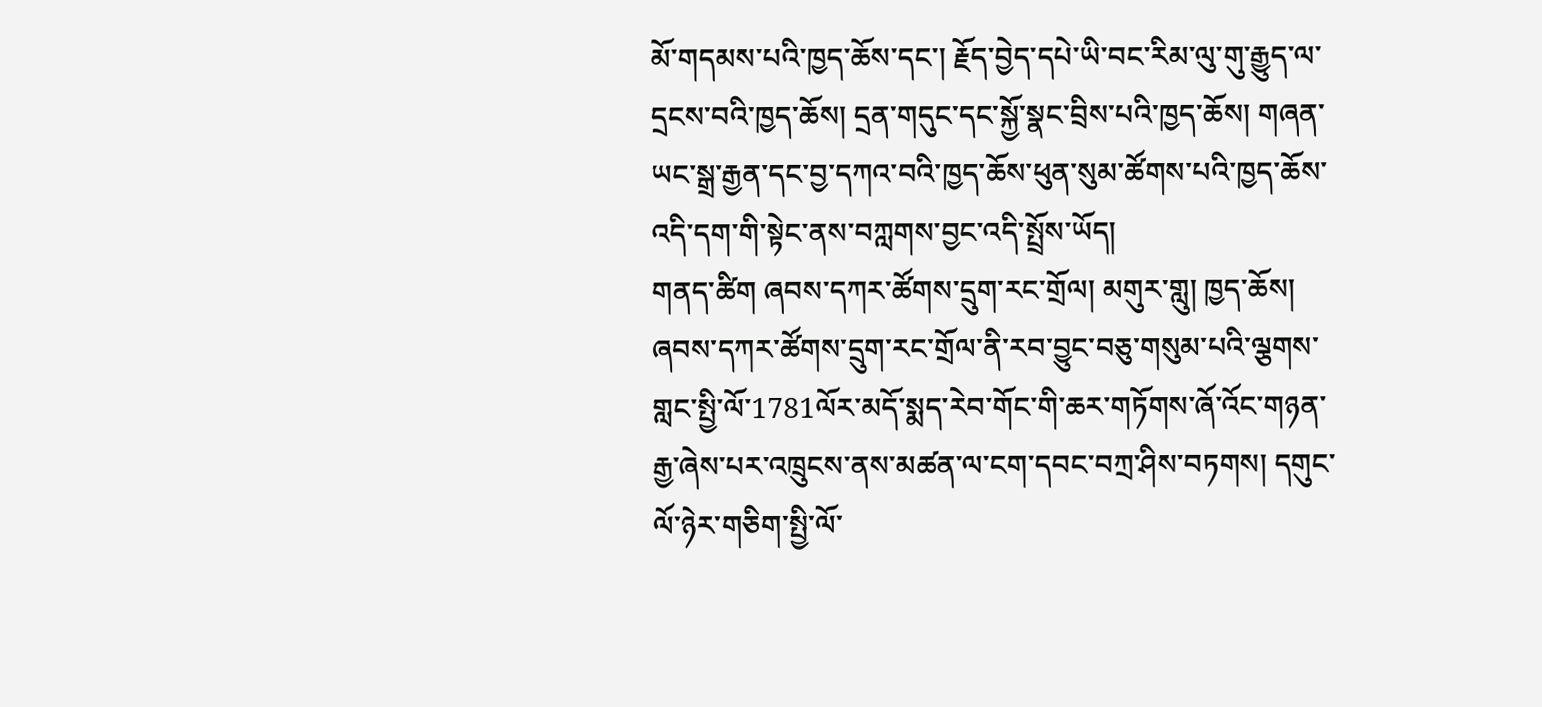མོ་གདམས་པའི་ཁྱད་ཆོས་དང་། རྗོད་བྱེད་དཔེ་ཡི་བང་རིམ་ལུ་གུ་རྒྱུད་ལ་དྲངས་བའི་ཁྱད་ཆོས། དྲན་གདུང་དང་སྐྱོ་སྣང་བྲིས་པའི་ཁྱད་ཆོས། གཞན་ཡང་སྒྲ་རྒྱན་དང་བྱ་དཀའ་བའི་ཁྱད་ཆོས་ཕུན་སུམ་ཚོགས་པའི་ཁྱད་ཆོས་འདི་དག་གི་སྟེང་ནས་བཀླགས་བྱང་འདི་སྤྲོས་ཡོད།
གནད་ཚིག ཞབས་དཀར་ཚོགས་དྲུག་རང་གྲོལ། མགུར་གླུ། ཁྱད་ཆོས།
ཞབས་དཀར་ཚོགས་དྲུག་རང་གྲོལ་ནི་རབ་བྱུང་བཅུ་གསུམ་པའི་ལྕགས་གླང་སྤྱི་ལོ་1781ལོར་མདོ་སྨད་རེབ་གོང་གི་ཆར་གཏོགས་ཞོ་འོང་གཉན་རྒྱ་ཞེས་པར་འཁྲུངས་ནས་མཚན་ལ་ངག་དབང་བཀྲ་ཤིས་བཏགས། དགུང་ལོ་ཉེར་གཅིག་སྤྱི་ལོ་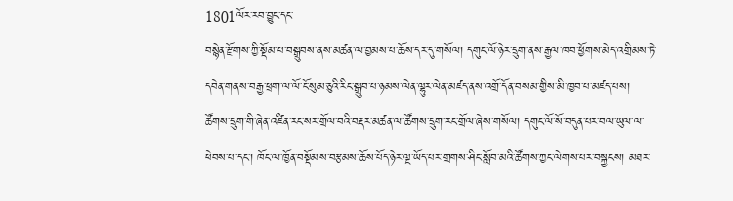1801ལོར་རབ་བྱུང་དང་
བསྙེན་རྫོགས་ཀྱི་སྡོམ་པ་བསྒྲུབས་ནས་མཚན་ལ་བྱམས་པ་ཆོས་དར་དུ་གསོལ། དགུང་ལོ་ཉེར་དྲུག་ནས་རྒྱལ་ཁབ་ཕྱོགས་མེད་འགྲིམས་ཏེ་དབེན་གནས་བརྒྱ་ཕྲག་ལ་ལོ་ངོ་སུམ་ཅུའི་རིང་སྒྲུབ་པ་ཉམས་ལེན་ལྷུར་ལེན་མཛད་ནས་འགྲོ་དོན་བསམ་གྱིས་མི་ཁྱབ་པ་མཛད་པས། ཚོགས་དྲུག་གི་ཞེན་འཛིན་རང་སར་གྲོལ་བའི་བརྡར་མཚན་ལ་ཚོགས་དྲུག་རང་གྲོལ་ཞེས་གསོལ། དགུང་ལོ་སོ་བདུན་པར་བལ་ཡུལ་ལ་ཕེབས་པ་དང་། ཁོང་ལ་ཁྱོན་བསྡོམས་བརྩམས་ཆོས་པོད་ཉེར་ལྔ་ཡོད་པར་གྲགས་ཤིང་སློབ་མའི་ཚོགས་ཀྱང་ལེགས་པར་བསྐྱངས། མཐར་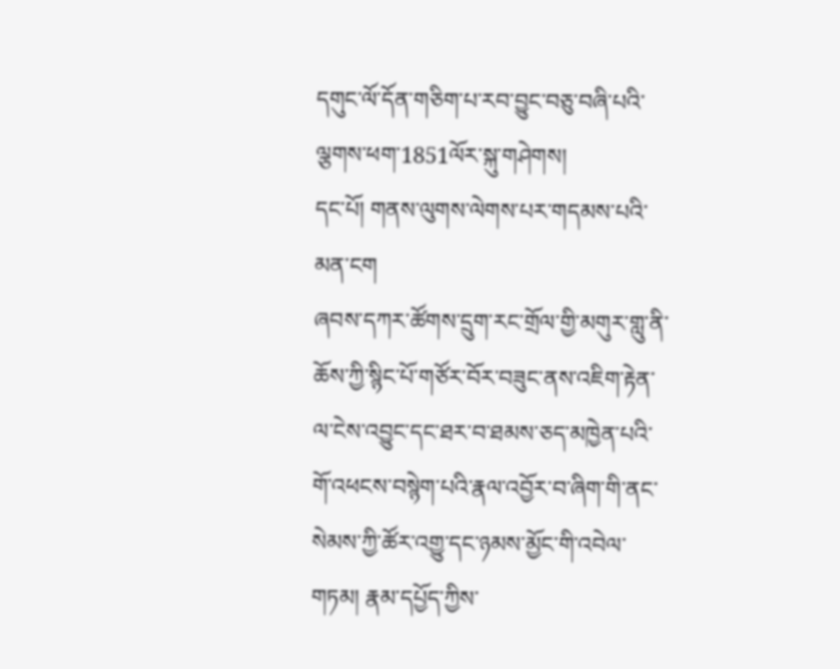དགུང་ལོ་དོན་གཅིག་པ་རབ་བྱུང་བཅུ་བཞི་པའི་ལྕགས་ཕག་1851ལོར་སྐུ་གཤེགས།
དང་པོ། གནས་ལུགས་ལེགས་པར་གདམས་པའི་མན་ངག
ཞབས་དཀར་ཚོགས་དྲུག་རང་གྲོལ་གྱི་མགུར་གླུ་ནི་ཆོས་ཀྱི་སྙིང་པོ་གཙོར་བོར་བཟུང་ནས་འཇིག་རྟེན་ལ་ངེས་འབྱུང་དང་ཐར་བ་ཐམས་ཅད་མཁྱེན་པའི་གོ་འཕངས་བསྙེག་པའི་རྣལ་འབྱོར་བ་ཞིག་གི་ནང་སེམས་ཀྱི་ཚོར་འགྱུ་དང་ཉམས་མྱོང་གི་འབེལ་གཏམ། རྣམ་དཔྱོད་ཀྱིས་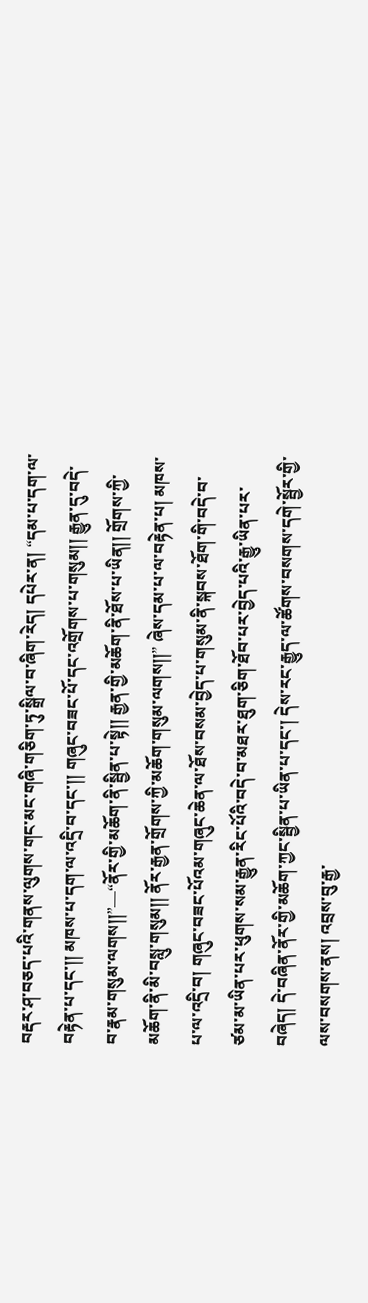བརྡར་ཤ་བཅད་པའི་གནས་ལུགས་གང་མང་གཞི་གཅིག་ཏུ་སྒྲིལ་བ་ཞིག་རེད། དཔེར་ན། “དམ་པ་དག་ལ་བརྟེན་པ་དང་།། མཁས་པ་དག་ལ་འདྲི་བ་དང་།། གཞུང་བཟང་པོ་དང་འགྲོགས་པ་གསུམ།། རྒྱུན་དུ་བདེ་བ་རྣམ་གསུམ་ལགས།།”—“ནོར་གྱི་མཆོག་ནི་སྦྱིན་པ་སྟེ།། རྒྱན་གྱི་མཆོག་ནི་ཐོས་པ་ཡིན།། གྲོགས་ཀྱི་མཆོག་ནི་མི་བསླུ་གསུམ།། ནོར་རྒྱན་གྲོགས་ཀྱི་མཆོག་གསུམ་ལགས།།” ཞེས་དམ་པ་ལ་བརྟེན་པ། མཁས་པ་ལ་འདྲི་བ། གཞུང་བཟང་པོའམ་གཞུང་ཆེན་ལ་ཐོས་བསམ་བྱེད་པ་གསུམ་ནི་སྐབས་ཐོག་གི་བདེ་བ་ཙམ་མ་ཡིན་པར་ཕུགས་སམ་རྒྱུན་རིང་པོའི་བདེ་བ་མཐར་ཐུག་ཅིག་ཐོབ་པར་བྱེད་པའི་རྒྱུ་ཡིན་པར་བཞེད། དེ་བཞིན་ནོར་གྱི་མཆོག་ཀྱང་སྦྱིན་པ་ཡིན་པ་དང་། དེས་རང་རྒྱུད་ལ་ཚོགས་བསགས་དགེ་སྦྱོར་གྱི་ལས་བསགས་ནས། འབྲས་བུ་རྒྱ་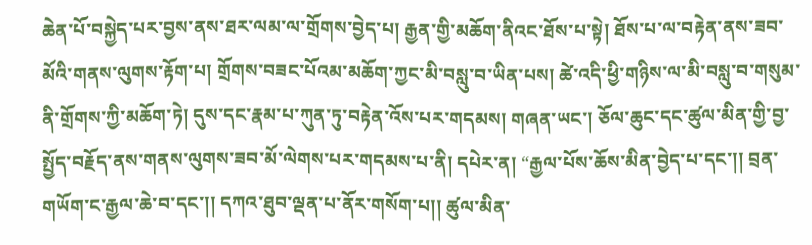ཆེན་པོ་བསྐྱེད་པར་བྱས་ནས་ཐར་ལམ་ལ་གྲོགས་བྱེད་པ། རྒྱན་གྱི་མཆོག་ནིའང་ཐོས་པ་སྟེ། ཐོས་པ་ལ་བརྟེན་ནས་ཟབ་མོའི་གནས་ལུགས་རྟོག་པ། གྲོགས་བཟང་པོའམ་མཆོག་ཀྱང་མི་བསླུ་བ་ཡིན་པས། ཚེ་འདི་ཕྱི་གཉིས་ལ་མི་བསླུ་བ་གསུམ་ནི་གྲོགས་ཀྱི་མཆོག་ཏེ། དུས་དང་རྣམ་པ་ཀུན་ཏུ་བརྟེན་འོས་པར་གདམས། གཞན་ཡང་། ཅོལ་ཆུང་དང་ཚུལ་མིན་གྱི་བྱ་སྤྱོད་བརྗོད་ནས་གནས་ལུགས་ཟབ་མོ་ལེགས་པར་གདམས་པ་ནི། དཔེར་ན། “རྒྱལ་པོས་ཆོས་མིན་བྱེད་པ་དང་།། བྲན་གཡོག་ང་རྒྱལ་ཆེ་བ་དང་།། དཀའ་ཐུབ་ལྡན་པ་ནོར་གསོག་པ།། ཚུལ་མིན་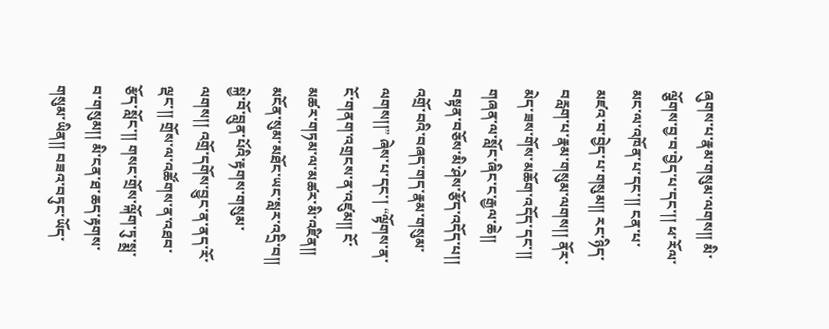ཞུགས་པ་རྣམ་གསུམ་ལགས།། མི་ལྕོགས་བྱ་བ་བྱེད་པ་དང་།། ཕ་རོལ་མང་ལ་འཁོན་པ་དང་།། ངན་པ་མཛའ་བ་བྱེད་པ་གསུམ།། རང་ཉིད་བརླག་པ་རྣམ་གསུམ་ལགས།། ནོར་མེད་ཟས་གོས་མཆོག་འདོད་དང་།། གཞན་ལ་སློང་ཞིང་ང་རྒྱལ་ཆེ།། བསྟན་བཅོས་མི་ཤེས་རྩོད་འདོད་པ།། འགྲོ་བའི་བཞད་གད་རྣམ་གསུམ་ལགས།།” ཞེས་པ་དང་། “ལྟོགས་ན་ངོ་གནག་འགྲངས་ན་འཛུམ།། ངོ་མཚར་གཏམ་ལ་མཚར་མི་འཛིན།། མངོན་སུམ་མཐོང་ཡང་སླར་འདྲི་བ།། སྐྱེ་བོ་བླུན་པོའི་རྟགས་གསུམ་ལགས།། འགྲོ་དགོས་བྱུང་ན་ནད་རོ་ལྡང་།། གྲོས་ལ་འཚོགས་ན་འཐབ་རྩོད་སློང་།། གསང་གྲོས་ལྐོག་ཏུ་སྨྲ་བ་གསུམ།། མི་ངན་ཐ་ཆད་རྟགས་གསུམ་ཡིན།། བཟའ་བཏུང་ཡོད་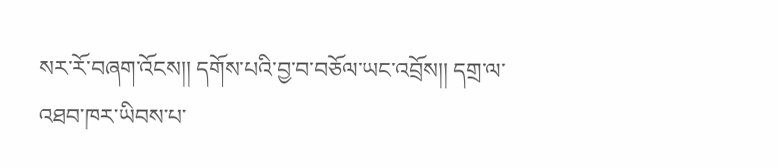སར་རོ་བཞག་འོངས།། དགོས་པའི་བྱ་བ་བཅོལ་ཡང་འབྲོས།། དགྲ་ལ་འཐབ་ཁར་ཡིབས་པ་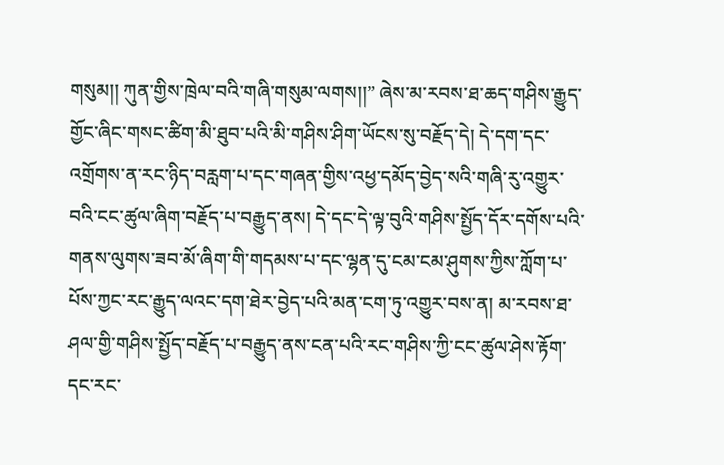གསུམ།། ཀུན་གྱིས་ཁྲེལ་བའི་གཞི་གསུམ་ལགས།།” ཞེས་མ་རབས་ཐ་ཆད་གཤིས་རྒྱུད་གྱོང་ཞིང་གསང་ཚིག་མི་ཐུབ་པའི་མི་གཤིས་ཤིག་ཡོངས་སུ་བརྗོད་དེ། དེ་དག་དང་འགྲོགས་ན་རང་ཉིད་བརླག་པ་དང་གཞན་གྱིས་འཕྱ་དམོད་བྱེད་སའི་གཞི་རུ་འགྱུར་བའི་ངང་ཚུལ་ཞིག་བརྗོད་པ་བརྒྱུད་ནས། དེ་དང་དེ་ལྟ་བུའི་གཤིས་སྤྱོད་དོར་དགོས་པའི་གནས་ལུགས་ཟབ་མོ་ཞིག་གི་གདམས་པ་དང་ལྷན་དུ་ངམ་ངམ་ཤུགས་ཀྱིས་ཀློག་པ་པོས་ཀྱང་རང་རྒྱུད་ལའང་དག་ཐེར་བྱེད་པའི་མན་ངག་ཏུ་འགྱུར་བས་ན། མ་རབས་ཐ་ཤལ་གྱི་གཤིས་སྤྱོད་བརྗོད་པ་བརྒྱུད་ནས་ངན་པའི་རང་གཤིས་ཀྱི་ངང་ཚུལ་ཤེས་རྟོག་དང་རང་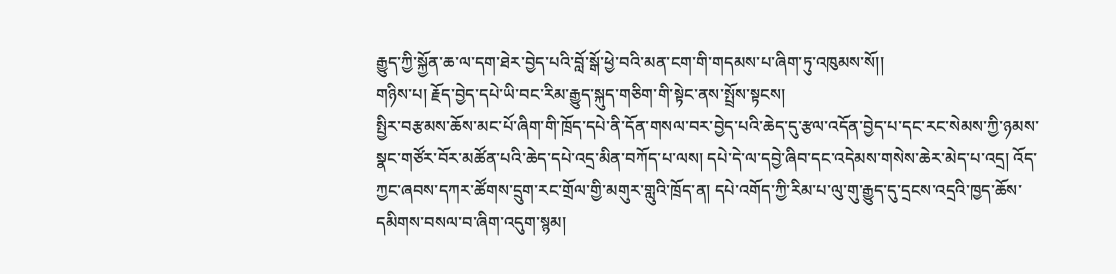རྒྱུད་ཀྱི་སྐྱོན་ཆ་ལ་དག་ཐེར་བྱེད་པའི་བློ་སྒོ་ཕྱེ་བའི་མན་ངག་གི་གདམས་པ་ཞིག་ཏུ་འཁུམས་སོ།།
གཉིས་པ། རྗོད་བྱེད་དཔེ་ཡི་བང་རིམ་རྒྱུད་སྐུད་གཅིག་གི་སྟེང་ནས་སྤྲོས་སྟངས།
སྤྱིར་བརྩམས་ཆོས་མང་པོ་ཞིག་གི་ཁྲོད་དཔེ་ནི་དོན་གསལ་བར་བྱེད་པའི་ཆེད་དུ་རྩལ་འདོན་བྱེད་པ་དང་རང་སེམས་ཀྱི་ཉམས་སྣང་གཙོར་བོར་མཚོན་པའི་ཆེད་དཔེ་འདྲ་མིན་བཀོད་པ་ལས། དཔེ་དེ་ལ་དབྱེ་ཞིབ་དང་འདེམས་གསེས་ཆེར་མེད་པ་འདྲ། འོད་ཀྱང་ཞབས་དཀར་ཚོགས་དྲུག་རང་གྲོལ་གྱི་མགུར་གླུའི་ཁྲོད་ན། དཔེ་འགོད་ཀྱི་རིམ་པ་ལུ་གུ་རྒྱུད་དུ་དྲངས་འདྲའི་ཁྱད་ཆོས་དམིགས་བསལ་བ་ཞིག་འདུག་སྙམ།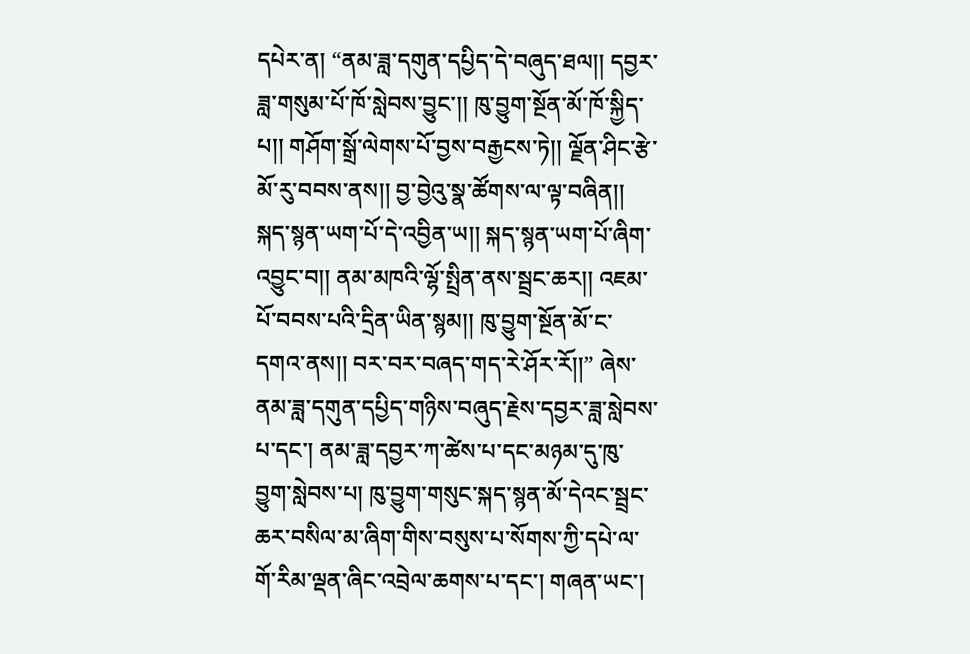དཔེར་ན། “ནམ་ཟླ་དགུན་དཔྱིད་དེ་བཞུད་ཐལ།། དབྱར་ཟླ་གསུམ་པོ་ཁོ་སླེབས་བྱུང་།། ཁུ་བྱུག་སྔོན་མོ་ཁོ་སྐྱིད་པ།། གཤོག་སྒྲོ་ལེགས་པོ་བྱས་བརྒྱངས་ཏེ།། ལྗོན་ཤིང་རྩེ་མོ་རུ་བབས་ནས།། བྱ་བྱེའུ་སྣ་ཚོགས་ལ་ལྟ་བཞིན།། སྐད་སྙན་ཡག་པོ་དེ་འབྱིན་ཡ།། སྐད་སྙན་ཡག་པོ་ཞིག་འབྱུང་བ།། ནམ་མཁའི་ལྷོ་སྤྲིན་ནས་སྦྲང་ཆར།། འཇམ་པོ་བབས་པའི་དྲིན་ཡིན་སྙམ།། ཁུ་བྱུག་སྔོན་མོ་ང་དགའ་ནས།། བར་བར་བཞད་གད་རེ་ཤོར་རོ།།” ཞེས་ནམ་ཟླ་དགུན་དཔྱིད་གཉིས་བཞུད་རྗེས་དབྱར་ཟླ་སླེབས་པ་དང་། ནམ་ཟླ་དབྱར་ཀ་ཚེས་པ་དང་མཉམ་དུ་ཁུ་བྱུག་སླེབས་པ། ཁུ་བྱུག་གསུང་སྐད་སྙན་མོ་དེའང་སྦྲང་ཆར་བསིལ་མ་ཞིག་གིས་བསུས་པ་སོགས་ཀྱི་དཔེ་ལ་གོ་རིམ་ལྡན་ཞིང་འབྲེལ་ཆགས་པ་དང་། གཞན་ཡང་།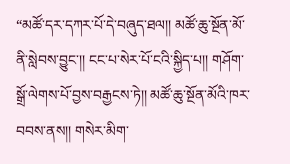“མཚོ་དར་དཀར་པོ་དེ་བཞུད་ཐལ།། མཚོ་ཆུ་སྔོན་མོ་ནི་སླེབས་བྱུང་།། ངང་པ་སེར་པོ་ངའི་སྐྱིད་པ།། གཤོག་སྒྲོ་ལེགས་པོ་བྱས་བརྒྱངས་ཏེ།། མཚོ་ཆུ་སྔོན་མོའི་ཁར་བབས་ནས།། གསེར་མིག་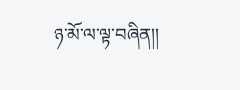ཉ་མོ་ལ་ལྟ་བཞིན།།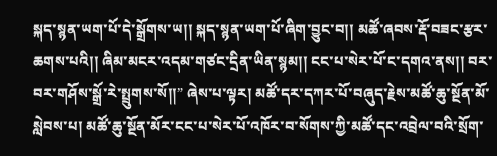སྐད་སྙན་ཡག་པོ་དེ་སྒྲོགས་ཡ།། སྐད་སྙན་ཡག་པོ་ཞིག་བྱུང་བ།། མཚོ་ཞབས་རྡོ་བཟང་རྩར་ཆགས་པའི།། ཞིམ་མངར་འདམ་གཙང་དྲིན་ཡིན་སྙམ།། ངང་པ་སེར་པོ་ང་དགའ་ནས།། བར་བར་གཤོས་སྒྲོ་རེ་སྤྲུགས་སོ།།” ཞེས་པ་ལྟར། མཚོ་དར་དཀར་པོ་བཞུད་རྗེས་མཚོ་ཆུ་སྔོན་མོ་སླེབས་པ། མཚོ་ཆུ་སྔོན་མོར་ངང་པ་སེར་པོ་འཁོར་བ་སོགས་ཀྱི་མཚོ་དང་འབྲེལ་བའི་སྲོག་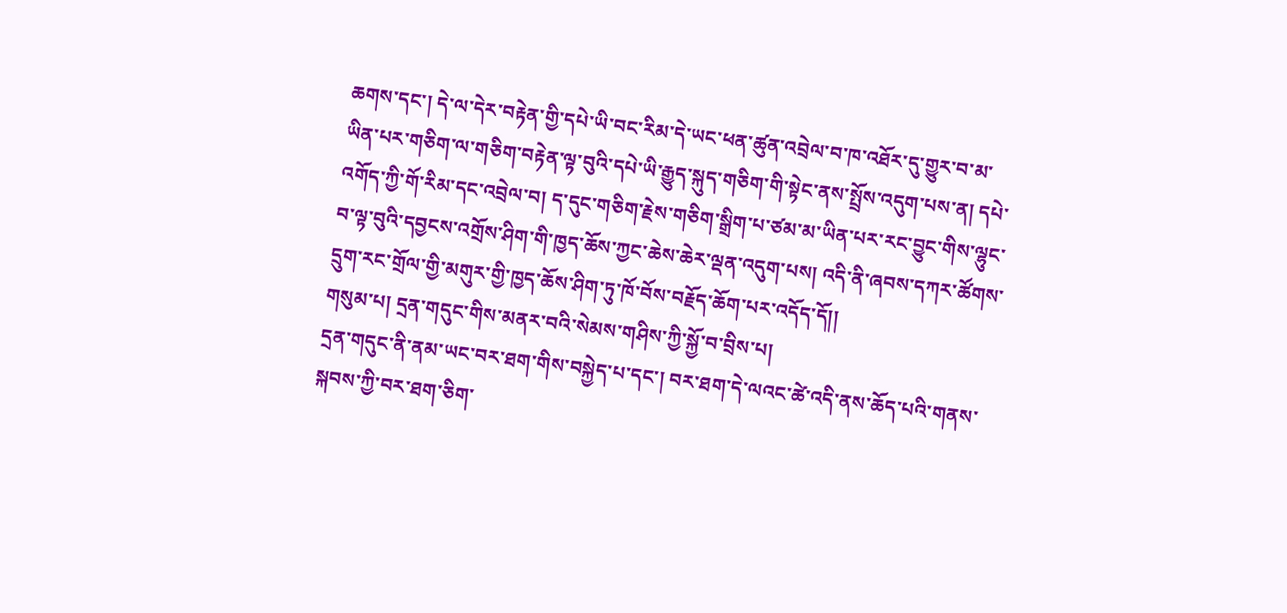ཆགས་དང་། དེ་ལ་དེར་བརྟེན་གྱི་དཔེ་ཡི་བང་རིམ་དེ་ཡང་ཕན་ཚུན་འབྲེལ་བ་ཁ་འཐོར་དུ་གྱུར་བ་མ་ཡིན་པར་གཅིག་ལ་གཅིག་བརྟེན་ལྟ་བུའི་དཔེ་ཡི་རྒྱུད་སྐུད་གཅིག་གི་སྟེང་ནས་སྤྲོས་འདུག་པས་ན། དཔེ་འགོད་ཀྱི་གོ་རིམ་དང་འབྲེལ་བ། ད་དུང་གཅིག་རྗེས་གཅིག་སྒྲིག་པ་ཙམ་མ་ཡིན་པར་རང་བྱུང་གིས་ལྷུང་བ་ལྟ་བུའི་དབྱངས་འགྲོས་ཤིག་གི་ཁྱད་ཆོས་ཀྱང་ཆེས་ཆེར་ལྡན་འདུག་པས། འདི་ནི་ཞབས་དཀར་ཚོགས་དྲུག་རང་གྲོལ་གྱི་མགུར་གྱི་ཁྱད་ཆོས་ཤིག་ཏུ་ཁོ་བོས་བརྗོད་ཆོག་པར་འདོད་དོ།།
གསུམ་པ། དྲན་གདུང་གིས་མནར་བའི་སེམས་གཤིས་ཀྱི་སྐྱོ་བ་བྲིས་པ།
དྲན་གདུང་ནི་ནམ་ཡང་བར་ཐག་གིས་བསྐྱེད་པ་དང་། བར་ཐག་དེ་ལའང་ཚེ་འདི་ནས་ཆོད་པའི་གནས་སྐབས་ཀྱི་བར་ཐག་ཅིག་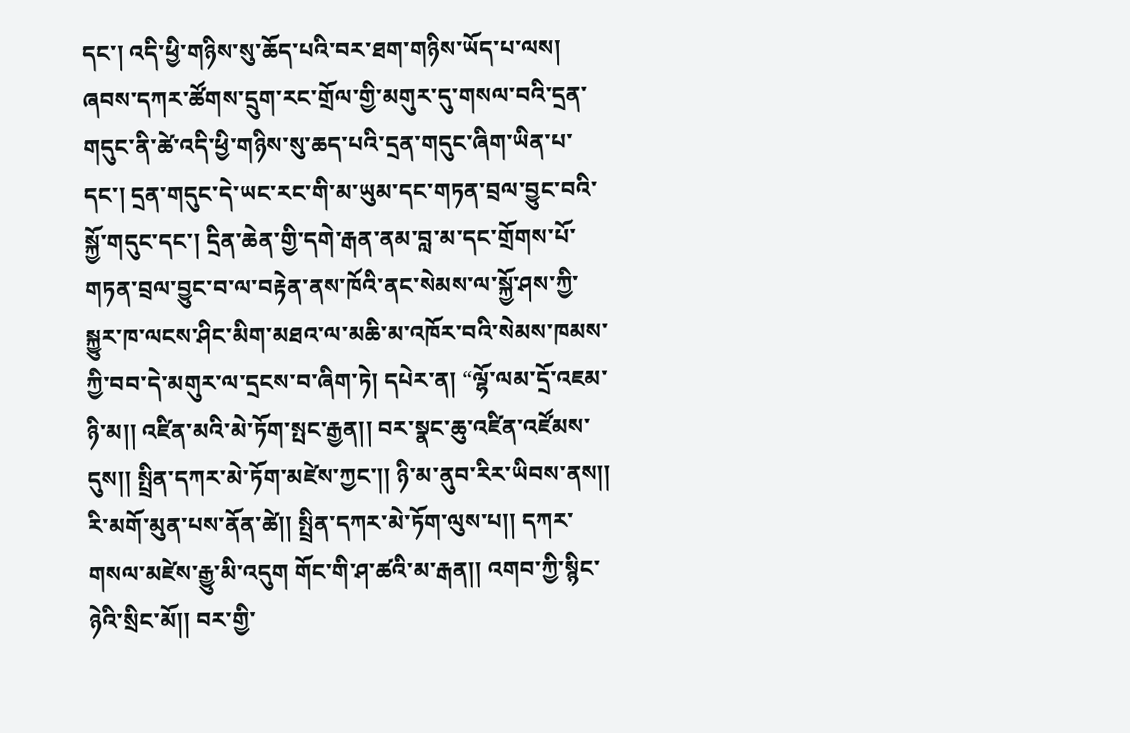དང་། འདི་ཕྱི་གཉིས་སུ་ཆོད་པའི་བར་ཐག་གཉིས་ཡོད་པ་ལས། ཞབས་དཀར་ཚོགས་དྲུག་རང་གྲོལ་གྱི་མགུར་དུ་གསལ་བའི་དྲན་གདུང་ནི་ཚེ་འདི་ཕྱི་གཉིས་སུ་ཆད་པའི་དྲན་གདུང་ཞིག་ཡིན་པ་དང་། དྲན་གདུང་དེ་ཡང་རང་གི་མ་ཡུམ་དང་གཏན་བྲལ་བྱུང་བའི་སྐྱོ་གདུང་དང་། དྲིན་ཆེན་གྱི་དགེ་རྒན་ནམ་བླ་མ་དང་གྲོགས་པོ་གཏན་བྲལ་བྱུང་བ་ལ་བརྟེན་ནས་ཁོའི་ནང་སེམས་ལ་སྐྱོ་ཤས་ཀྱི་སྐྱུར་ཁ་ལངས་ཤིང་མིག་མཐའ་ལ་མཆི་མ་འཁོར་བའི་སེམས་ཁམས་ཀྱི་བབ་དེ་མགུར་ལ་དྲངས་བ་ཞིག་ཏེ། དཔེར་ན། “ལྷོ་ལམ་དྲོ་འཇམ་ཉི་མ།། འཛིན་མའི་མེ་ཏོག་སྤང་རྒྱན།། བར་སྣང་ཆུ་འཛིན་འཛོམས་དུས།། སྤྲིན་དཀར་མེ་ཏོག་མཛེས་ཀྱང་།། ཉི་མ་ནུབ་རིར་ཡིབས་ནས།། རི་མགོ་མུན་པས་ནོན་ཚེ།། སྤྲིན་དཀར་མེ་ཏོག་ལུས་པ།། དཀར་གསལ་མཛེས་རྒྱུ་མི་འདུག གོང་གི་ཤ་ཚའི་མ་རྒན།། འགབ་ཀྱི་སྙིང་ཉེའི་སྲིང་མོ།། བར་གྱི་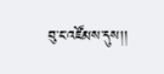བུ་ང་འཛོམས་དུས།།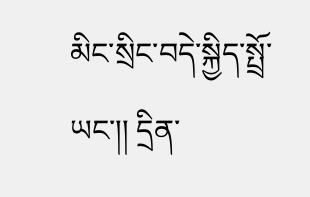མིང་སྲིང་བདེ་སྐྱིད་སྤྲོ་ཡང་།། དྲིན་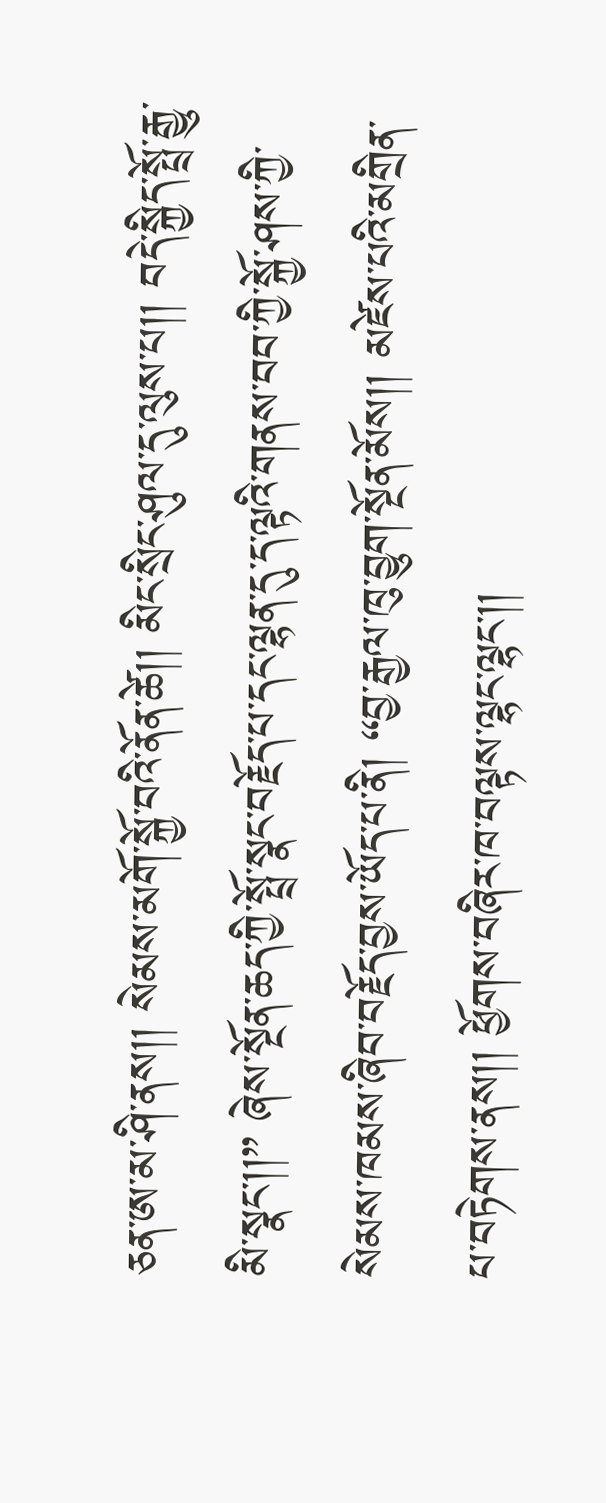ཅན་ཨ་མ་ཤི་ནས།། སེམས་མགོ་སྐྱོ་བའི་ནོན་ཚེ།། མིང་སྲིང་ཤུལ་དུ་ལུས་པ།། བདེ་སྐྱིད་སྤྲོ་རྒྱུ་མི་སྣང་།།” ཞེས་སྔོན་ཆད་ཀྱི་སྤྲོ་སྣང་བརྗོད་པ་དང་ལྷན་དུ་ད་ལྟའི་གནས་བབ་ཀྱི་སྐྱོ་ཤས་ཀྱི་སེམས་ཁམས་ཞིབ་བརྗོད་བྱས་ཡོད་པ་ནི། “བྱ་རྒྱལ་ཁུ་བྱུག་སྔོན་མོས།། མཛེས་པའི་མགྲིན་པ་བཏེགས་ནས།། ཕྱོགས་བཞིར་ཁ་བལྟས་ལྷང་ལྷང་།།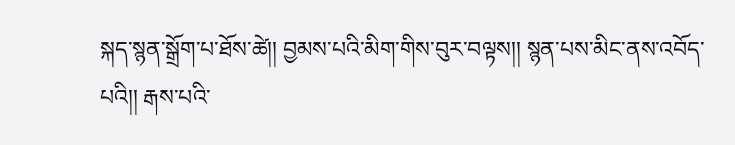སྐད་སྙན་སྒྲོག་པ་ཐོས་ཚེ།། བྱམས་པའི་མིག་གིས་བུར་བལྟས།། སྙན་པས་མིང་ནས་འབོད་པའི།། རྒས་པའི་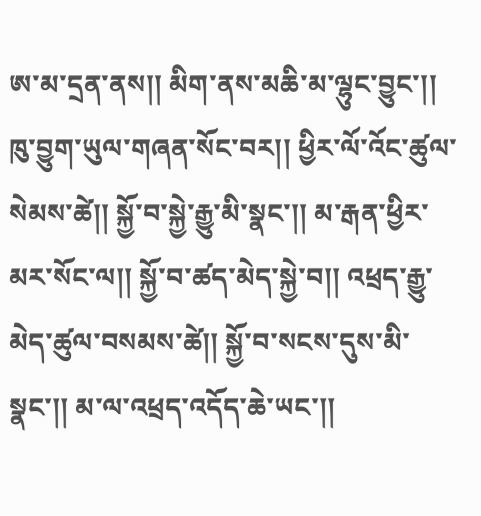ཨ་མ་དྲན་ནས།། མིག་ནས་མཆི་མ་ལྷུང་བྱུང་།། ཁུ་བྱུག་ཡུལ་གཞན་སོང་བར།། ཕྱིར་ལོ་འོང་ཚུལ་སེམས་ཚེ།། སྐྱོ་བ་སྐྱེ་རྒྱུ་མི་སྣང་།། མ་རྒན་ཕྱིར་མར་སོང་ལ།། སྐྱོ་བ་ཚད་མེད་སྐྱེ་བ།། འཕྲད་རྒྱུ་མེད་ཚུལ་བསམས་ཚེ།། སྐྱོ་བ་སངས་དུས་མི་སྣང་།། མ་ལ་འཕྲད་འདོད་ཆེ་ཡང་།།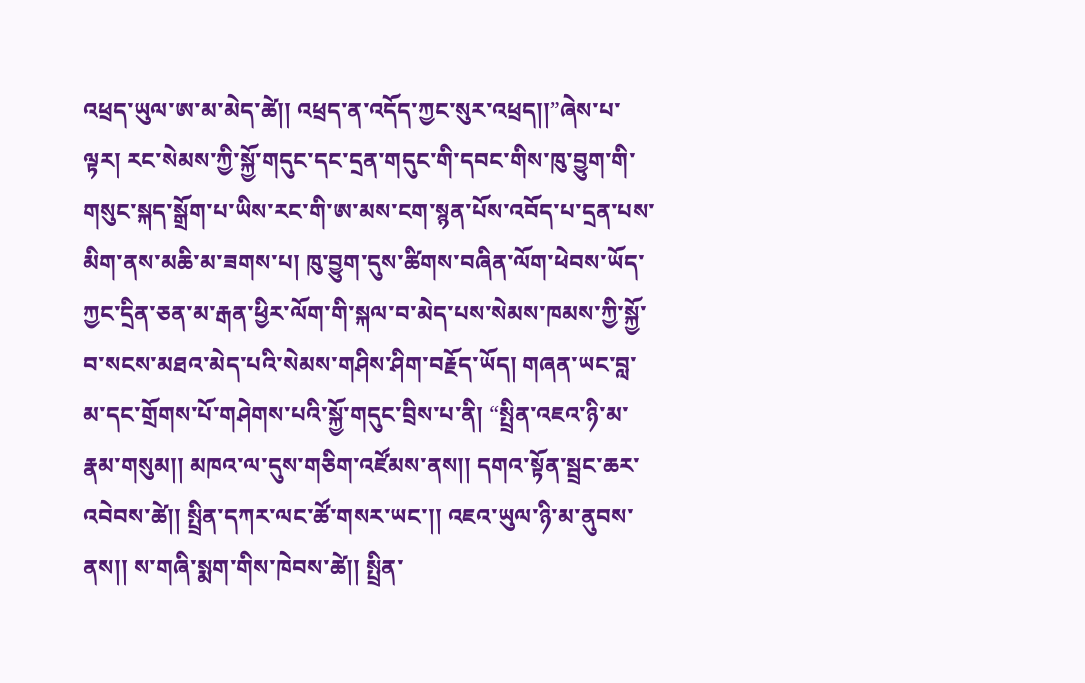འཕྲད་ཡུལ་ཨ་མ་མེད་ཚེ།། འཕྲད་ན་འདོད་ཀྱང་སུར་འཕྲད།།”ཞེས་པ་ལྟར། རང་སེམས་ཀྱི་སྐྱོ་གདུང་དང་དྲན་གདུང་གི་དབང་གིས་ཁུ་བྱུག་གི་གསུང་སྐད་སྒྲོག་པ་ཡིས་རང་གི་ཨ་མས་ངག་སྙན་པོས་འབོད་པ་དྲན་པས་མིག་ནས་མཆི་མ་ཟགས་པ། ཁུ་བྱུག་དུས་ཚིགས་བཞིན་ལོག་ཕེབས་ཡོད་ཀྱང་དྲིན་ཅན་མ་རྒན་ཕྱིར་ལོག་གི་སྐལ་བ་མེད་པས་སེམས་ཁམས་ཀྱི་སྐྱོ་བ་སངས་མཐའ་མེད་པའི་སེམས་གཤིས་ཤིག་བརྗོད་ཡོད། གཞན་ཡང་བླ་མ་དང་གྲོགས་པོ་གཤེགས་པའི་སྐྱོ་གདུང་བྲིས་པ་ནི། “སྤྲིན་འཇའ་ཉི་མ་རྣམ་གསུམ།། མཁའ་ལ་དུས་གཅིག་འཛོམས་ནས།། དགའ་སྟོན་སྦྲང་ཆར་འབེབས་ཚེ།། སྤྲིན་དཀར་ལང་ཚོ་གསར་ཡང་།། འཇའ་ཡུལ་ཉི་མ་ནུབས་ནས།། ས་གཞི་སྨག་གིས་ཁེབས་ཚེ།། སྤྲིན་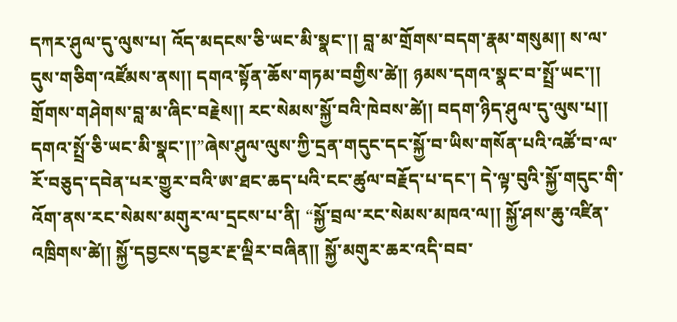དཀར་ཤུལ་དུ་ལུས་པ། འོད་མདངས་ཅི་ཡང་མི་སྣང་།། བླ་མ་གྲོགས་བདག་རྣམ་གསུམ།། ས་ལ་དུས་གཅིག་འཛོམས་ནས།། དགའ་སྟོན་ཆོས་གཏམ་བགྱིས་ཚེ།། ཉམས་དགའ་སྣང་བ་སྤྲོ་ཡང་།། གྲོགས་གཤེགས་བླ་མ་ཞིང་བརྗེས།། རང་སེམས་སྐྱོ་བའི་ཁེབས་ཚེ།། བདག་ཉིད་ཤུལ་དུ་ལུས་པ།། དགའ་སྤྲོ་ཅི་ཡང་མི་སྣང་།།”ཞེས་ཤུལ་ལུས་ཀྱི་དྲན་གདུང་དང་སྐྱོ་བ་ཡིས་གསོན་པའི་འཚོ་བ་ལ་རོ་བཅུད་དབེན་པར་གྱུར་བའི་ཨ་ཐང་ཆད་པའི་ངང་ཚུལ་བརྗོད་པ་དང་། དེ་ལྟ་བུའི་སྐྱོ་གདུང་གི་འོག་ནས་རང་སེམས་མགུར་ལ་དྲངས་པ་ནི། “སྐྱོ་བྲལ་རང་སེམས་མཁའ་ལ།། སྐྱོ་ཤས་ཆུ་འཛིན་འཁྲིགས་ཚེ།། སྐྱོ་དབྱངས་དབྱར་རྔ་ལྡིར་བཞིན།། སྐྱོ་མགུར་ཆར་འདི་བབ་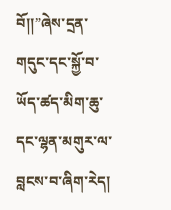བོ།།”ཞེས་དྲན་གདུང་དང་སྐྱོ་བ་ཡོད་ཚད་མིག་ཆུ་དང་ལྷན་མགུར་ལ་བླངས་བ་ཞིག་རེད།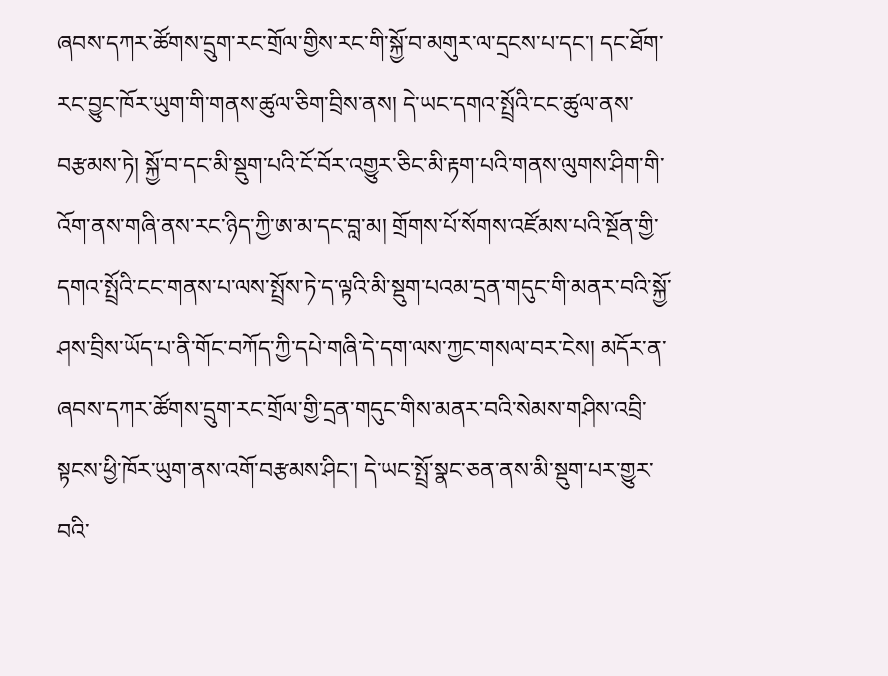ཞབས་དཀར་ཚོགས་དྲུག་རང་གྲོལ་གྱིས་རང་གི་སྐྱོ་བ་མགུར་ལ་དྲངས་པ་དང་། དང་ཐོག་རང་བྱུང་ཁོར་ཡུག་གི་གནས་ཚུལ་ཅིག་བྲིས་ནས། དེ་ཡང་དགའ་སྤྲོའི་ངང་ཚུལ་ནས་བརྩམས་ཏེ། སྐྱོ་བ་དང་མི་སྡུག་པའི་ངོ་བོར་འགྱུར་ཅིང་མི་རྟག་པའི་གནས་ལུགས་ཤིག་གི་འོག་ནས་གཞི་ནས་རང་ཉིད་ཀྱི་ཨ་མ་དང་བླ་མ། གྲོགས་པོ་སོགས་འཛོམས་པའི་སྔོན་གྱི་དགའ་སྤྲོའི་ངང་གནས་པ་ལས་སྤྲོས་ཏེ་ད་ལྟའི་མི་སྡུག་པའམ་དྲན་གདུང་གི་མནར་བའི་སྐྱོ་ཤས་བྲིས་ཡོད་པ་ནི་གོང་བཀོད་ཀྱི་དཔེ་གཞི་དེ་དག་ལས་ཀྱང་གསལ་བར་ངེས། མདོར་ན་ཞབས་དཀར་ཚོགས་དྲུག་རང་གྲོལ་གྱི་དྲན་གདུང་གིས་མནར་བའི་སེམས་གཤིས་འབྲི་སྟངས་ཕྱི་ཁོར་ཡུག་ནས་འགོ་བརྩམས་ཤིང་། དེ་ཡང་སྤྲོ་སྣང་ཅན་ནས་མི་སྡུག་པར་གྱུར་བའི་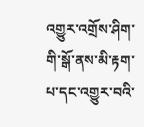འགྱུར་འགྲོས་ཤིག་གི་སྒོ་ནས་མི་རྟག་པ་དང་འགྱུར་བའི་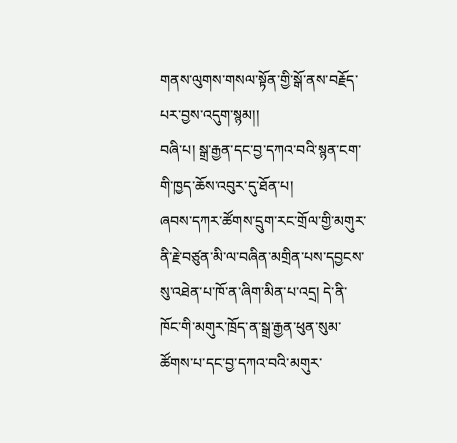གནས་ལུགས་གསལ་སྟོན་གྱི་སྒོ་ནས་བརྗོད་པར་བྱས་འདུག་སྙམ།།
བཞི་པ། སྒྲ་རྒྱན་དང་བྱ་དཀའ་བའི་སྙན་ངག་གི་ཁྱད་ཆོས་འབུར་དུ་ཐོན་པ།
ཞབས་དཀར་ཚོགས་དྲུག་རང་གྲོལ་གྱི་མགུར་ནི་རྗེ་བཙུན་མི་ལ་བཞིན་མགྲིན་པས་དབྱངས་སུ་འཐེན་པ་ཁོ་ན་ཞིག་མིན་པ་འདྲ། དེ་ནི་ཁོང་གི་མགུར་ཁྲོད་ན་སྒྲ་རྒྱན་ཕུན་སུམ་ཚོགས་པ་དང་བྱ་དཀའ་བའི་མགུར་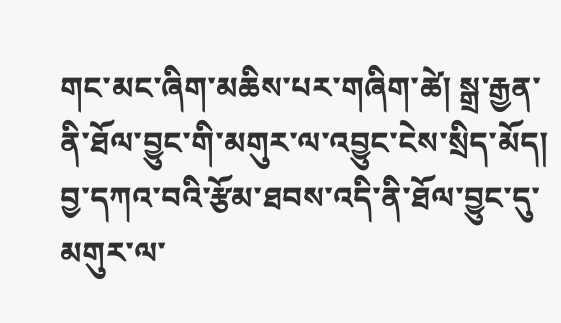གང་མང་ཞིག་མཆིས་པར་གཞིག་ཚེ། སྒྲ་རྒྱན་ནི་ཐོལ་བྱུང་གི་མགུར་ལ་འབྱུང་ངེས་སྲིད་མོད། བྱ་དཀའ་བའི་རྩོམ་ཐབས་འདི་ནི་ཐོལ་བྱུང་དུ་མགུར་ལ་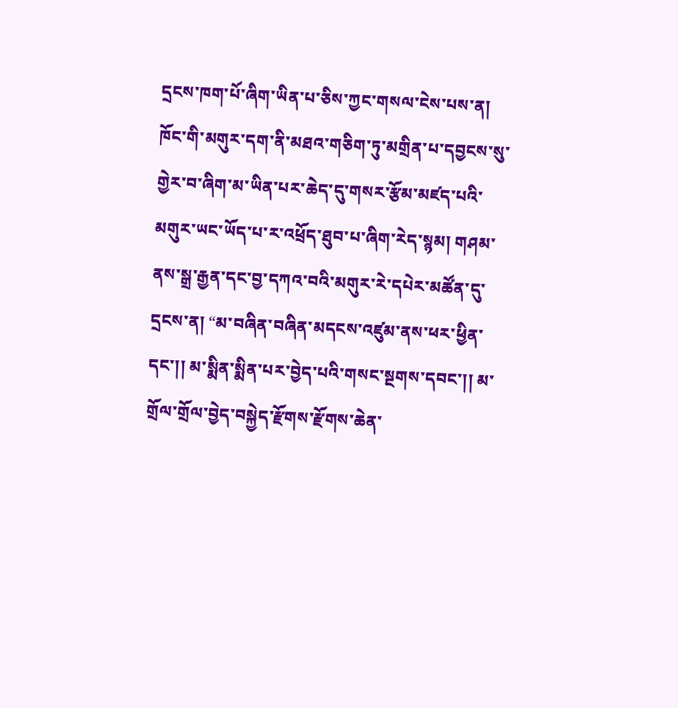དྲངས་ཁག་པོ་ཞིག་ཡིན་པ་ཅིས་ཀྱང་གསལ་ངེས་པས་ན། ཁོང་གི་མགུར་དག་ནི་མཐའ་གཅིག་ཏུ་མགྲིན་པ་དབྱངས་སུ་གྱེར་བ་ཞིག་མ་ཡིན་པར་ཆེད་དུ་གསར་རྩོམ་མཛད་པའི་མགུར་ཡང་ཡོད་པ་ར་འཕྲོད་ཐུབ་པ་ཞིག་རེད་སྙམ། གཤམ་ནས་སྒྲ་རྒྱན་དང་བྱ་དཀའ་བའི་མགུར་རེ་དཔེར་མཚོན་དུ་དྲངས་ན། “མ་བཞིན་བཞིན་མདངས་འཛུམ་ནས་ཕར་ཕྱིན་དང་།། མ་སྨིན་སྨིན་པར་བྱེད་པའི་གསང་སྔགས་དབང་།། མ་གྲོལ་གྲོལ་བྱེད་བསྐྱེད་རྫོགས་རྫོགས་ཆེན་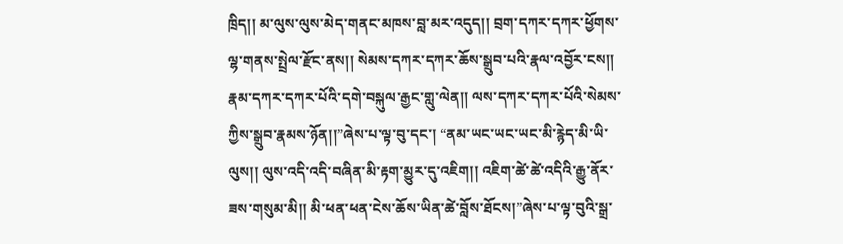ཁྲིད།། མ་ལུས་ལུས་མེད་གནང་མཁས་བླ་མར་འདུད།། བྲག་དཀར་དཀར་ཕྱོགས་ལྷ་གནས་སྤྲེལ་རྫོང་ནས།། སེམས་དཀར་དཀར་ཆོས་སྒྲུབ་པའི་རྣལ་འབྱོར་ངས།། རྣམ་དཀར་དཀར་པོའི་དགེ་བསྐུལ་རྒྱང་གླུ་ལེན།། ལས་དཀར་དཀར་པོའི་སེམས་ཀྱིས་སྒྲུབ་རྣམས་ཉོན།།”ཞེས་པ་ལྟ་བུ་དང་། “ནམ་ཡང་ཡང་ཡང་མི་རྙེད་མི་ཡི་ལུས།། ལུས་འདི་འདི་བཞིན་མི་རྟག་མྱུར་དུ་འཇིག།། འཇིག་ཚེ་ཚེ་འདིའི་རྒྱུ་ནོར་ཟས་གསུམ་མི།། མི་ཕན་ཕན་ངེས་ཆོས་ཡིན་ཚེ་བློས་ཐོངས།”ཞེས་པ་ལྟ་བུའི་སྒྲ་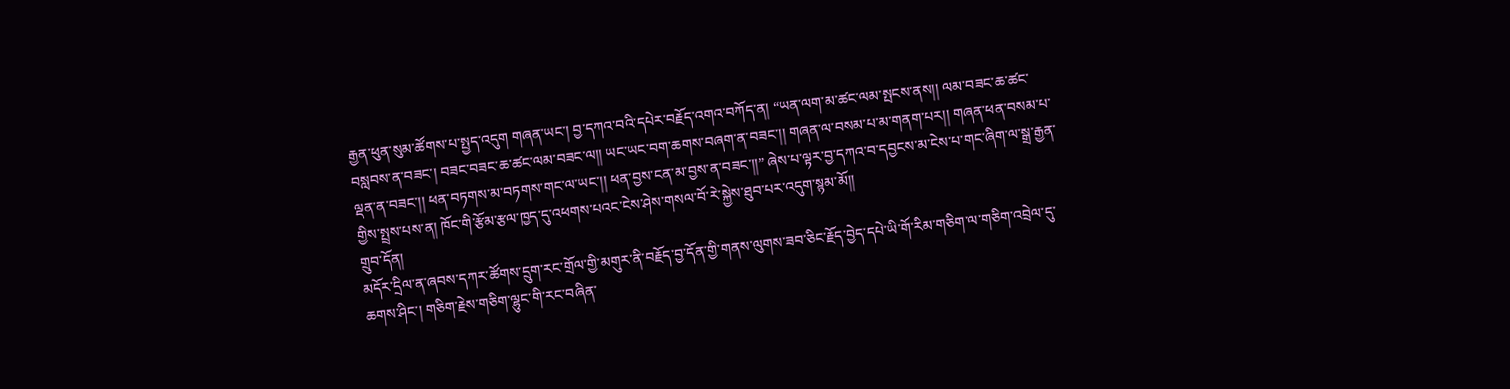རྒྱན་ཕུན་སུམ་ཚོགས་པ་སྤྱད་འདུག གཞན་ཡང་། བྱ་དཀའ་བའི་དཔེར་བརྗོད་འགའ་བཀོད་ན། “ཡན་ལག་མ་ཚང་ལམ་སྤངས་ནས།། ལམ་བཟང་ཆ་ཚང་བསླབས་ན་བཟང་། བཟང་བཟང་ཆ་ཚང་ལམ་བཟང་ལ།། ཡང་ཡང་བག་ཆགས་བཞག་ན་བཟང་།། གཞན་ལ་བསམ་པ་མ་གནག་པར།། གཞན་ཕན་བསམ་པ་ལྡན་ན་བཟང་།། ཕན་བཏགས་མ་བཏགས་གང་ལ་ཡང་།། ཕན་བྱས་ངན་མ་བྱས་ན་བཟང་།།” ཞེས་པ་ལྟར་བྱ་དཀའ་བ་དབྱངས་མ་ངེས་པ་གང་ཞིག་ལ་སྒྲ་རྒྱན་གྱིས་སྤྲས་པས་ན། ཁོང་གི་རྩོམ་རྩལ་ཁྱད་དུ་འཕགས་པའང་ངེས་ཤེས་གསལ་བོ་རེ་སྐྱེས་ཐུབ་པར་འདུག་སྙམ་མོ།།
གྲུབ་དོན།
མདོར་དྲིལ་ན་ཞབས་དཀར་ཚོགས་དྲུག་རང་གྲོལ་གྱི་མགུར་ནི་བརྗོད་བྱ་དོན་གྱི་གནས་ལུགས་ཟབ་ཅིང་རྗོད་བྱེད་དཔེ་ཡི་གོ་རིམ་གཅིག་ལ་གཅིག་འབྲེལ་དུ་ཆགས་ཤིང་། གཅིག་རྗེས་གཅིག་ལྷུང་གི་རང་བཞིན་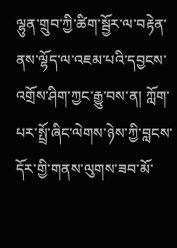ལྷུན་གྲུབ་ཀྱི་ཚིག་སྦྱོར་ལ་བརྟེན་ནས་ལྷོད་ལ་འཇམ་པའི་དབྱངས་འགྲོས་ཤིག་ཀྱང་རྒྱུ་བས་ན། ཀློག་པར་སྤྲོ་ཞིང་ལེགས་ཉེས་ཀྱི་བླངས་དོར་གྱི་གནས་ལུགས་ཟབ་མོ་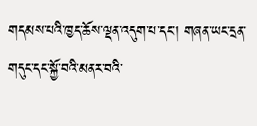གདམས་པའི་ཁྱད་ཆོས་ལྡན་འདུག་པ་དང་། གཞན་ཡང་དྲན་གདུང་དང་སྐྱོ་བའི་མནར་བའི་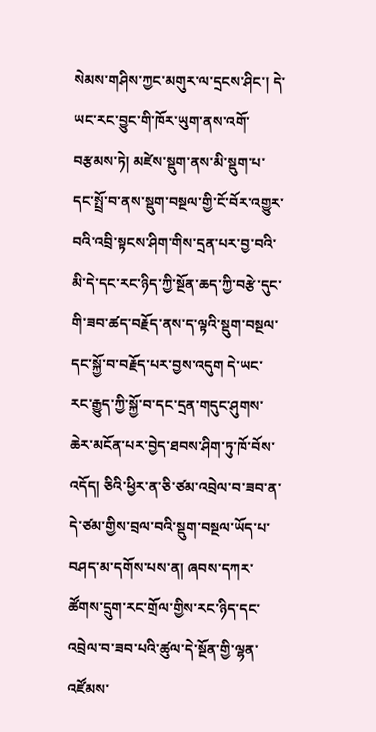སེམས་གཤིས་ཀྱང་མགུར་ལ་དྲངས་ཤིང་། དེ་ཡང་རང་བྱུང་གི་ཁོར་ཡུག་ནས་འགོ་བརྩམས་ཏེ། མཛེས་སྡུག་ནས་མི་སྡུག་པ་དང་སྤྲོ་བ་ནས་སྡུག་བསྔལ་གྱི་ངོ་བོར་འགྱུར་བའི་འབྲི་སྟངས་ཤིག་གིས་དྲན་པར་བྱ་བའི་མི་དེ་དང་རང་ཉིད་ཀྱི་སྔོན་ཆད་ཀྱི་བརྩེ་དུང་གི་ཟབ་ཚད་བརྗོད་ནས་ད་ལྟའི་སྡུག་བསྔལ་དང་སྐྱོ་བ་བརྗོད་པར་བྱས་འདུག དེ་ཡང་རང་རྒྱུད་ཀྱི་སྐྱོ་བ་དང་དྲན་གདུང་ཤུགས་ཆེར་མངོན་པར་བྱེད་ཐབས་ཤིག་ཏུ་ཁོ་བོས་འདོད། ཅིའི་ཕྱིར་ན་ཅི་ཙམ་འབྲེལ་བ་ཟབ་ན་དེ་ཙམ་གྱིས་བྲལ་བའི་སྡུག་བསྔལ་ཡོད་པ་བཤད་མ་དགོས་པས་ན། ཞབས་དཀར་ཚོགས་དྲུག་རང་གྲོལ་གྱིས་རང་ཉིད་དང་འབྲེལ་བ་ཟབ་པའི་ཚུལ་དེ་སྔོན་གྱི་ལྷན་འཛོམས་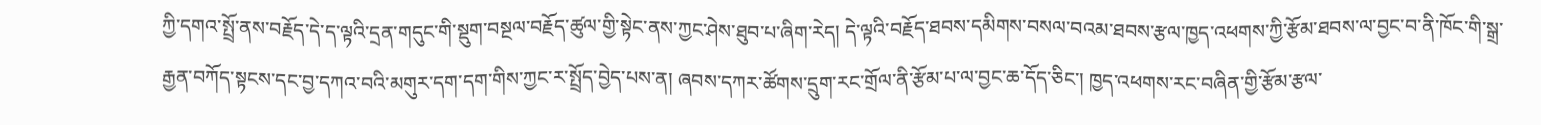ཀྱི་དགའ་སྤྲོ་ནས་བརྗོད་དེ་ད་ལྟའི་དྲན་གདུང་གི་སྡུག་བསྔལ་བརྗོད་ཚུལ་གྱི་སྟེང་ནས་ཀྱང་ཤེས་ཐུབ་པ་ཞིག་རེད། དེ་ལྟའི་བརྗོད་ཐབས་དམིགས་བསལ་བའམ་ཐབས་རྩལ་ཁྱད་འཕགས་ཀྱི་རྩོམ་ཐབས་ལ་བྱང་བ་ནི་ཁོང་གི་སྒྲ་རྒྱན་བཀོད་སྟངས་དང་བྱ་དཀའ་བའི་མགུར་དག་དག་གིས་ཀྱང་ར་སྤྲོད་བྱེད་པས་ན། ཞབས་དཀར་ཚོགས་དྲུག་རང་གྲོལ་ནི་རྩོམ་པ་ལ་བྱང་ཆ་དོད་ཅིང་། ཁྱད་འཕགས་རང་བཞིན་གྱི་རྩོམ་རྩལ་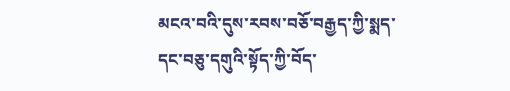མངའ་བའི་དུས་རབས་བཅོ་བརྒྱད་ཀྱི་སྨད་དང་བཅུ་དགུའི་སྟོད་ཀྱི་བོད་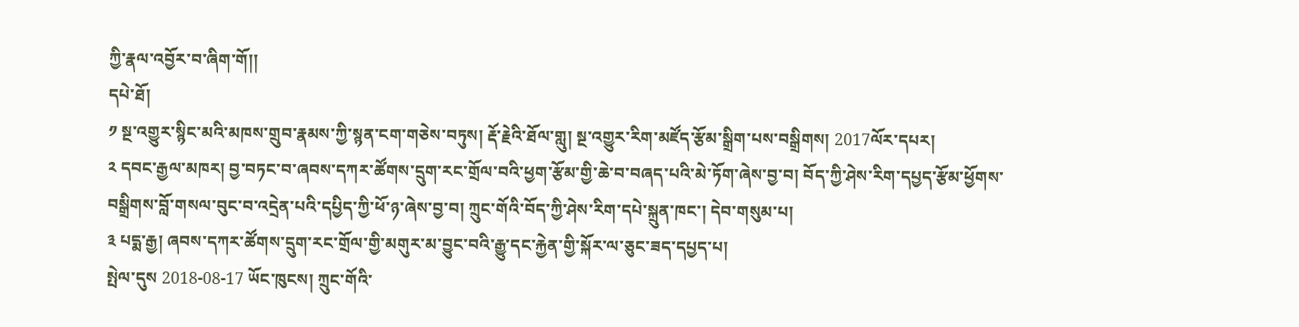ཀྱི་རྣལ་འབྱོར་བ་ཞིག་གོ།།
དཔེ་ཐོ།
༡ སྔ་འགྱུར་སྙིང་མའི་མཁས་གྲུབ་རྣམས་ཀྱི་སྙན་ངག་གཅེས་བཏུས། རྡོ་རྗེའི་ཐོལ་གླུ། སྔ་འགྱུར་རིག་མཛོད་རྩོམ་སྒྲིག་པས་བསྒྲིགས། 2017ལོར་དཔར།
༢ དབང་རྒྱལ་མཁར། བྱ་བཏང་བ་ཞབས་དཀར་ཚོགས་དྲུག་རང་གྲོལ་བའི་ཕྱག་རྩོམ་གྱི་ཆེ་བ་བཞད་པའི་མེ་ཏོག་ཞེས་བྱ་བ། བོད་ཀྱི་ཤེས་རིག་དཔྱད་རྩོམ་ཕྱོགས་བསྒྲིགས་བློ་གསལ་བུང་བ་འདྲེན་པའི་དཔྱིད་ཀྱི་ཕོ་ཉ་ཞེས་བྱ་བ། ཀྲུང་གོའི་བོད་ཀྱི་ཤེས་རིག་དཔེ་སྐྲུན་ཁང་། དེབ་གསུམ་པ།
༣ པདྨ་རྒྱ། ཞབས་དཀར་ཚོགས་དྲུག་རང་གྲོལ་གྱི་མགུར་མ་བྱུང་བའི་རྒྱུ་དང་རྐྱེན་གྱི་སྐོར་ལ་ཅུང་ཟད་དཔྱད་པ།
སྤེལ་དུས 2018-08-17 ཡོང་ཁུངས། ཀྲུང་གོའི་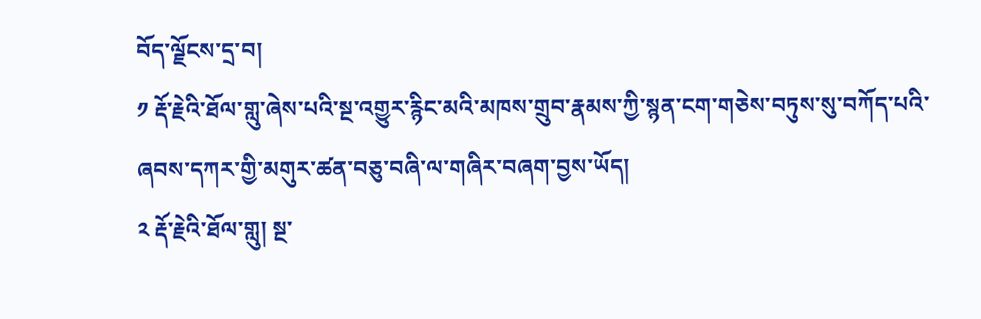བོད་ལྗོངས་དྲ་བ།
༡ རྡོ་རྗེའི་ཐོལ་གླུ་ཞེས་པའི་སྔ་འགྱུར་རྙིང་མའི་མཁས་གྲུབ་རྣམས་ཀྱི་སྙན་ངག་གཅེས་བཏུས་སུ་བཀོད་པའི་ཞབས་དཀར་གྱི་མགུར་ཚན་བཅུ་བཞི་ལ་གཞིར་བཞག་བྱས་ཡོད།
༢ རྡོ་རྗེའི་ཐོལ་གླུ། སྔ་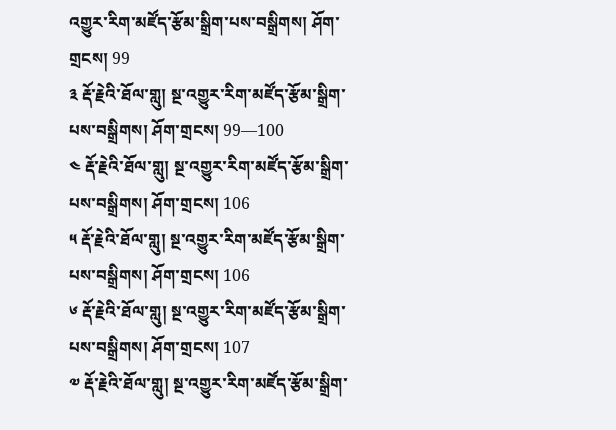འགྱུར་རིག་མཛོད་རྩོམ་སྒྲིག་པས་བསྒྲིགས། ཤོག་གྲངས། 99
༣ རྡོ་རྗེའི་ཐོལ་གླུ། སྔ་འགྱུར་རིག་མཛོད་རྩོམ་སྒྲིག་པས་བསྒྲིགས། ཤོག་གྲངས། 99—100
༤ རྡོ་རྗེའི་ཐོལ་གླུ། སྔ་འགྱུར་རིག་མཛོད་རྩོམ་སྒྲིག་པས་བསྒྲིགས། ཤོག་གྲངས། 106
༥ རྡོ་རྗེའི་ཐོལ་གླུ། སྔ་འགྱུར་རིག་མཛོད་རྩོམ་སྒྲིག་པས་བསྒྲིགས། ཤོག་གྲངས། 106
༦ རྡོ་རྗེའི་ཐོལ་གླུ། སྔ་འགྱུར་རིག་མཛོད་རྩོམ་སྒྲིག་པས་བསྒྲིགས། ཤོག་གྲངས། 107
༧ རྡོ་རྗེའི་ཐོལ་གླུ། སྔ་འགྱུར་རིག་མཛོད་རྩོམ་སྒྲིག་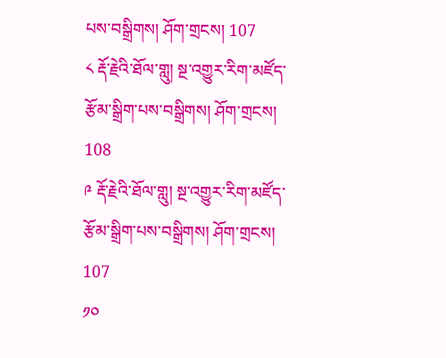པས་བསྒྲིགས། ཤོག་གྲངས། 107
༨ རྡོ་རྗེའི་ཐོལ་གླུ། སྔ་འགྱུར་རིག་མཛོད་རྩོམ་སྒྲིག་པས་བསྒྲིགས། ཤོག་གྲངས། 108
༩ རྡོ་རྗེའི་ཐོལ་གླུ། སྔ་འགྱུར་རིག་མཛོད་རྩོམ་སྒྲིག་པས་བསྒྲིགས། ཤོག་གྲངས། 107
༡༠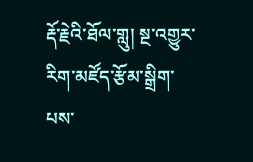རྡོ་རྗེའི་ཐོལ་གླུ། སྔ་འགྱུར་རིག་མཛོད་རྩོམ་སྒྲིག་པས་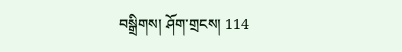བསྒྲིགས། ཤོག་གྲངས། 114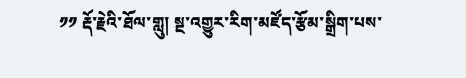༡༡ རྡོ་རྗེའི་ཐོལ་གླུ། སྔ་འགྱུར་རིག་མཛོད་རྩོམ་སྒྲིག་པས་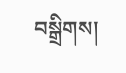བསྒྲིགས།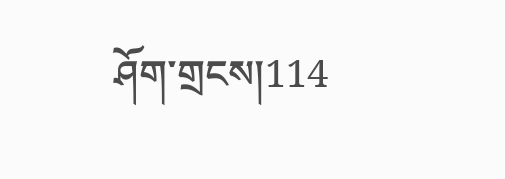ཤོག་གྲངས།114